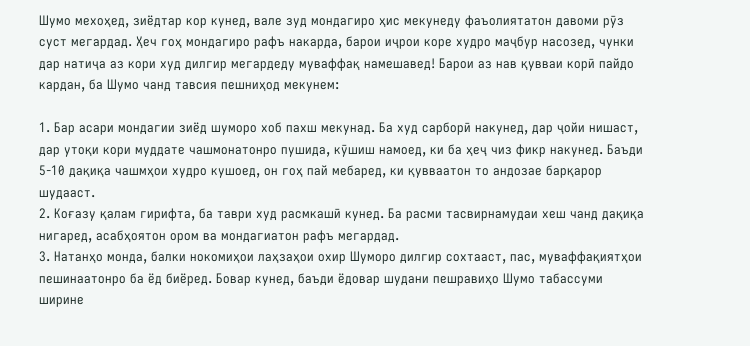Шумо мехоҳед, зиёдтар кор кунед, вале зуд мондагиро ҳис мекунеду фаъолиятатон давоми рӯз суст мегардад. Ҳеч гоҳ мондагиро рафъ накарда, барои иҷрои коре худро маҷбур насозед, чунки дар натиҷа аз кори худ дилгир мегардеду муваффақ намешавед! Барои аз нав қувваи корӣ пайдо кардан, ба Шумо чанд тавсия пешниҳод мекунем:

1. Бар асари мондагии зиёд шуморо хоб пахш мекунад. Ба худ сарборӣ накунед, дар ҷойи нишаст, дар утоқи кори муддате чашмонатонро пушида, кӯшиш намоед, ки ба ҳеҷ чиз фикр накунед. Баъди 5-10 дақиқа чашмҳои худро кушоед, он гоҳ пай мебаред, ки қувваатон то андозае барқарор шудааст.
2. Коғазу қалам гирифта, ба таври худ расмкашӣ кунед. Ба расми тасвирнамудаи хеш чанд дақиқа нигаред, асабҳоятон ором ва мондагиатон рафъ мегардад.
3. Натанҳо монда, балки нокомиҳои лаҳзаҳои охир Шуморо дилгир сохтааст, пас, муваффақиятҳои пешинаатонро ба ёд биёред. Бовар кунед, баъди ёдовар шудани пешравиҳо Шумо табассуми ширине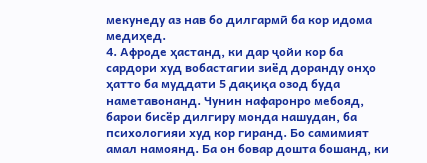мекунеду аз нав бо дилгармӣ ба кор идома медиҳед.
4. Афроде ҳастанд, ки дар ҷойи кор ба сардори худ вобастагии зиёд доранду онҳо ҳатто ба муддати 5 дақиқа озод буда наметавонанд. Чунин нафаронро мебояд, барои бисёр дилгиру монда нашудан, ба психологияи худ кор гиранд. Бо самимият амал намоянд. Ба он бовар дошта бошанд, ки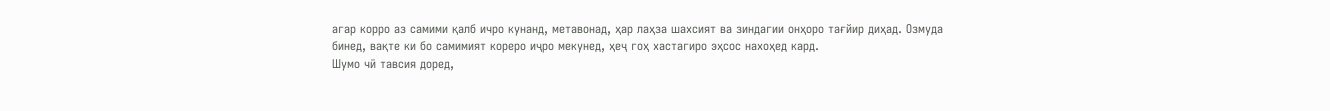агар корро аз самими қалб ичро кунанд, метавонад, ҳар лаҳза шахсият ва зиндагии онҳоро тағйир диҳад. Озмуда бинед, вақте ки бо самимият кореро иҷро мекунед, ҳеҷ гоҳ хастагиро эҳсос нахоҳед кард.
Шумо чӣ тавсия доред,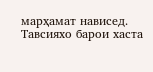марҳамат нависед.
Тавсияхо барои хаста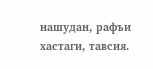нашудан, рафъи хастаги, тавсия.